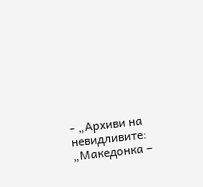- „Архиви на невидливите: „Македонка –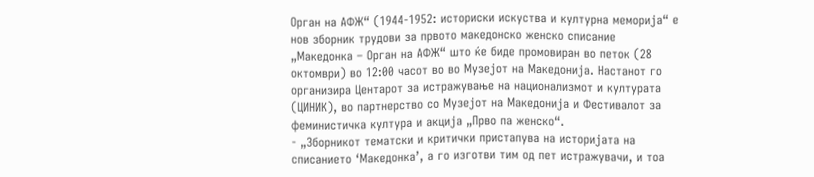Орган на АФЖ“ (1944-1952: историски искуства и културна меморија“ е нов зборник трудови за првото македонско женско списание „Македонка – Орган на АФЖ“ што ќе биде промовиран во петок (28 октомври) во 12:00 часот во во Музејот на Македонија. Настанот го организира Центарот за истражување на национализмот и културата (ЦИНИК), во партнерство со Музејот на Македонија и Фестивалот за феминистичка култура и акција „Прво па женско“.
- „Зборникот тематски и критички пристапува на историјата на списанието ‘Македонка’, а го изготви тим од пет истражувачи, и тоа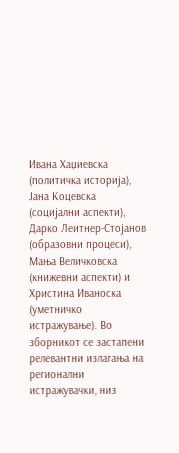Ивана Хаџиевска (политичка историја), Јана Коцевска (социјални аспекти), Дарко Леитнер-Стојанов (образовни процеси), Мања Величковска (книжевни аспекти) и Христина Иваноска (уметничко истражување). Во зборникот се застапени релевантни излагања на регионални истражувачки, низ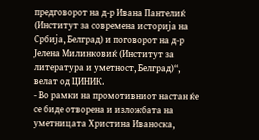предговорот на д-р Ивана Пантелиќ (Институт за современа историја на Србија, Белград) и поговорот на д-р Јелена Милинковиќ (Институт за литература и уметност, Белград)“, велат од ЦИНИК.
- Во рамки на промотивниот настан ќе се биде отворена и изложбата на уметницата Христина Иваноска,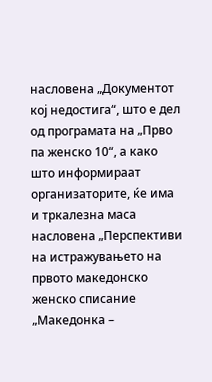насловена „Документот кој недостига“, што е дел од програмата на „Прво па женско 10“, а како што информираат организаторите, ќе има и тркалезна маса насловена „Перспективи на истражувањето на првото македонско женско списание „Македонка –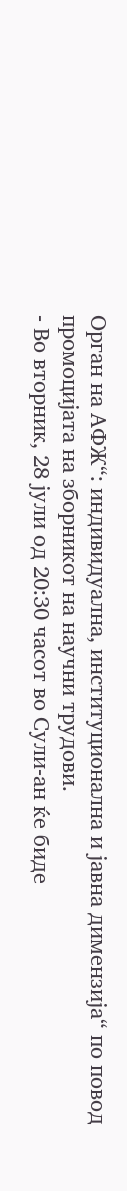Орган на АФЖ“: индивидуална, институционална и јавна димензија“ по повод промоцијата на зборникот на научни трудови.
- Во вторник, 28 јули од 20:30 часот во Сули-ан ќе биде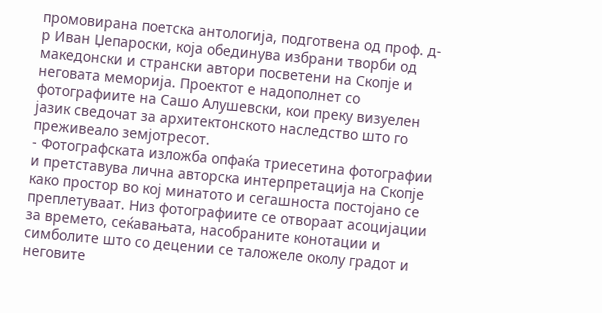промовирана поетска антологиja, подготвена од проф. д-р Иван Џепароски, која обединува избрани творби од македонски и странски автори посветени на Скопje и неговата мемориja. Проектот е надополнет со фотографиите на Сашо Алушевски, кои преку визуелен jaзик сведочат за архитектонското наследство што го преживeaло земјотресот.
- Фотографската изложба опфаќа триесетина фотографии и претставува лична авторска интерпретациja на Скопje како простор во кој минатото и сегашноста постоjaно се преплетуваат. Низ фотографиите се отвораат асоциjaции за времето, сеќавањaта, насобраните конотации и симболите што со децении се таложеле околу градот и неговите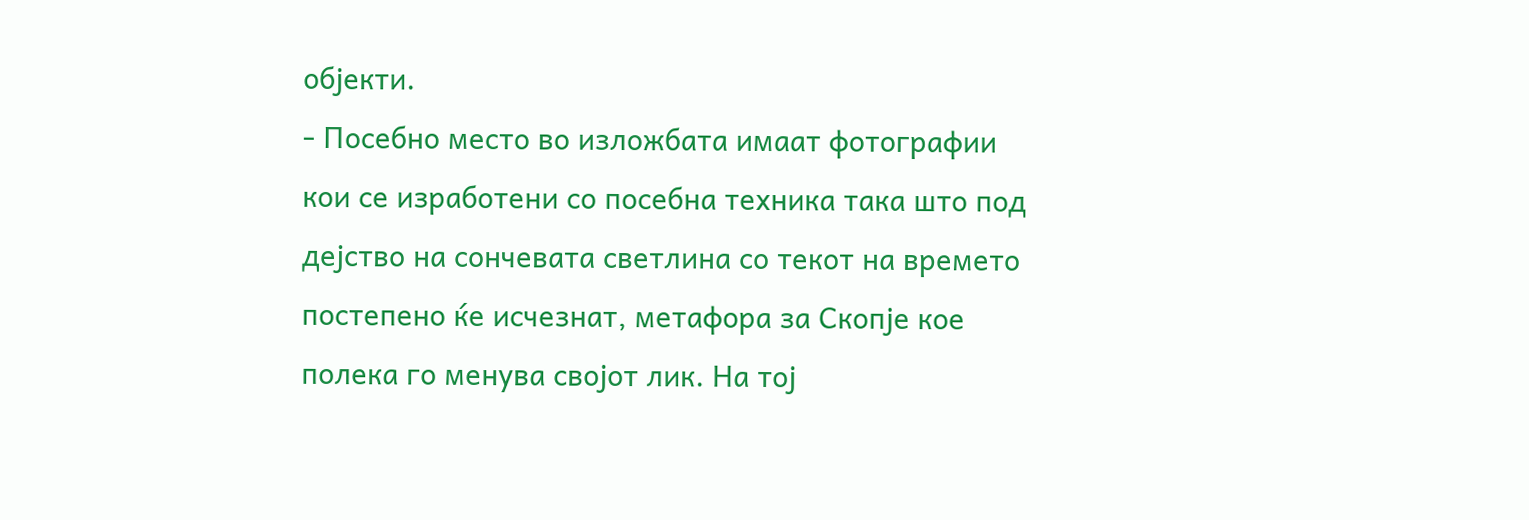обjeкти.
- Посебно место во изложбата имаат фотографии кои се изработени со посебна техника така што под дejство на сончевата светлина со текот на времето постепено ќе исчезнат, метафора за Скопje кое полека го менува своjот лик. На тоj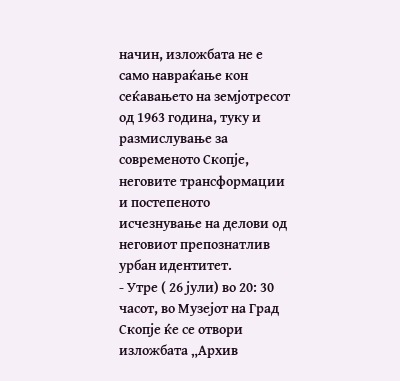начин, изложбата не е само навраќање кон сеќавањето на земјотресот од 1963 година, туку и размислување за современото Скопje, неговите трансформации и постепеното исчезнувањe на делови од неговиот препознатлив урбан идентитет.
- Утре ( 26 јули) во 20: 30 часот, во Музејот на Град Скопје ќе се отвори изложбата „Архив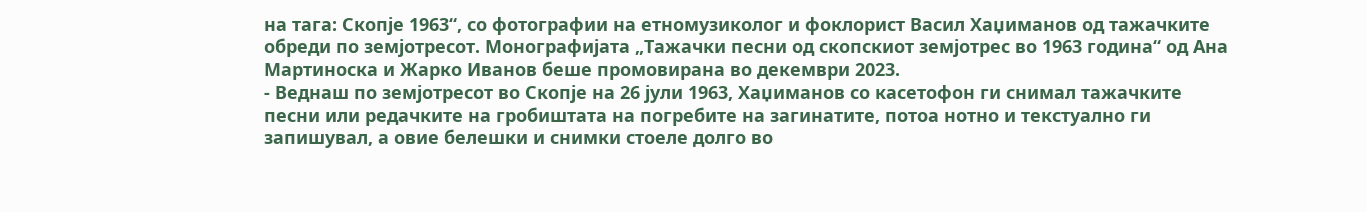на тага: Скопје 1963“, со фотографии на етномузиколог и фоклорист Васил Хаџиманов од тажачките обреди по земјотресот. Монографијата „Тажачки песни од скопскиот земјотрес во 1963 година“ од Ана Мартиноска и Жарко Иванов беше промовирана во декември 2023.
- Веднаш по земјотресот во Скопје на 26 јули 1963, Хаџиманов со касетофон ги снимал тажачките песни или редачките на гробиштата на погребите на загинатите, потоа нотно и текстуално ги запишувал, а овие белешки и снимки стоеле долго во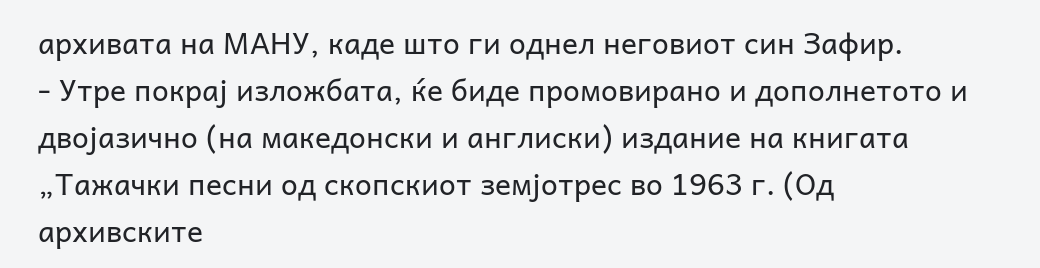архивата на МАНУ, каде што ги однел неговиот син Зафир.
- Утре покрај изложбата, ќе биде промовирано и дополнетото и двојазично (на македонски и англиски) издание на книгата „Тажачки песни од скопскиот земјотрес во 1963 г. (Од архивските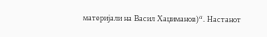материјали на Васил Хаџиманов)“. Настанот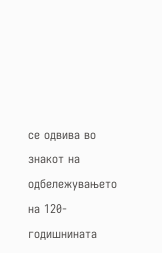се одвива во знакот на одбележувањето на 120-годишнината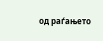од раѓањето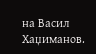на Васил Хаџиманов.